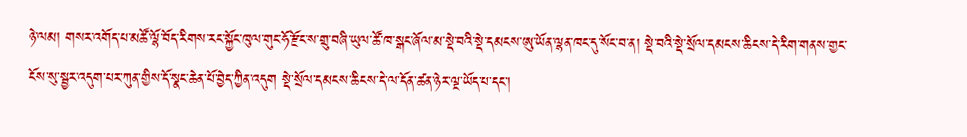ཉེ་ལམ། གསར་འགོད་པ་མཚོ་ལྷོ་བོད་རིགས་རང་སྐྱོང་ཁུལ་གུང་ཧོ་རྫོང་ས་གྲུ་བཞི་ཡུལ་ཚོ་ཁ་སྒང་ཞོལ་མ་སྡེ་བའི་སྡེ་དམངས་ཨུ་ཡོན་ལྷན་ཁང་དུ་སོང་བ་ན། སྡེ་བའི་སྡེ་སྲོལ་དམངས་ཆིངས་དེ་རིག་གནས་གྱང་ངོས་སུ་སྦྱར་འདུག་པར་ཀུན་གྱིས་དོ་སྣང་ཆེན་པོ་བྱེད་ཀྱིན་འདུག སྡེ་སྲོལ་དམངས་ཆིངས་དེ་ལ་དོན་ཚན་ཉེར་ལྔ་ཡོད་པ་དང་།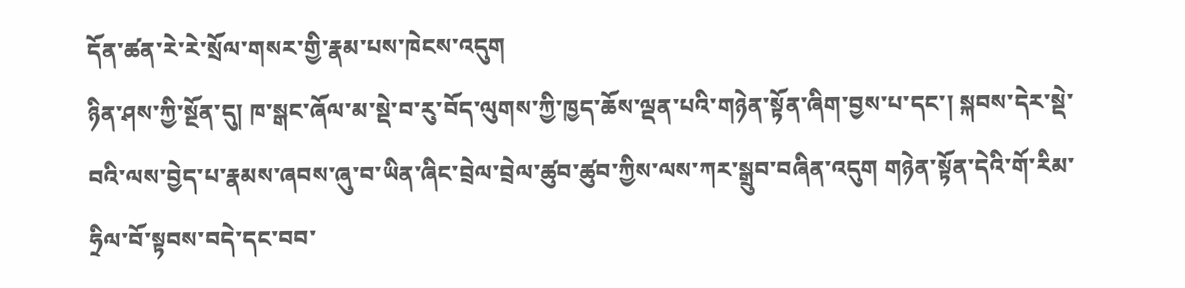དོན་ཚན་རེ་རེ་སྲོལ་གསར་གྱི་རྣམ་པས་ཁེངས་འདུག
ཉིན་ཤས་ཀྱི་སྔོན་དུ། ཁ་སྒང་ཞོལ་མ་སྡེ་བ་རུ་བོད་ལུགས་ཀྱི་ཁྱད་ཆོས་ལྡན་པའི་གཉེན་སྟོན་ཞིག་བྱས་པ་དང་། སྐབས་དེར་སྡེ་བའི་ལས་བྱེད་པ་རྣམས་ཞབས་ཞུ་བ་ཡིན་ཞིང་བྲེལ་བྲེལ་ཚུབ་ཚུབ་ཀྱིས་ལས་ཀར་སྒྲུབ་བཞིན་འདུག གཉེན་སྟོན་དེའི་གོ་རིམ་ཧྲིལ་བོ་སྟབས་བདེ་དང་བབ་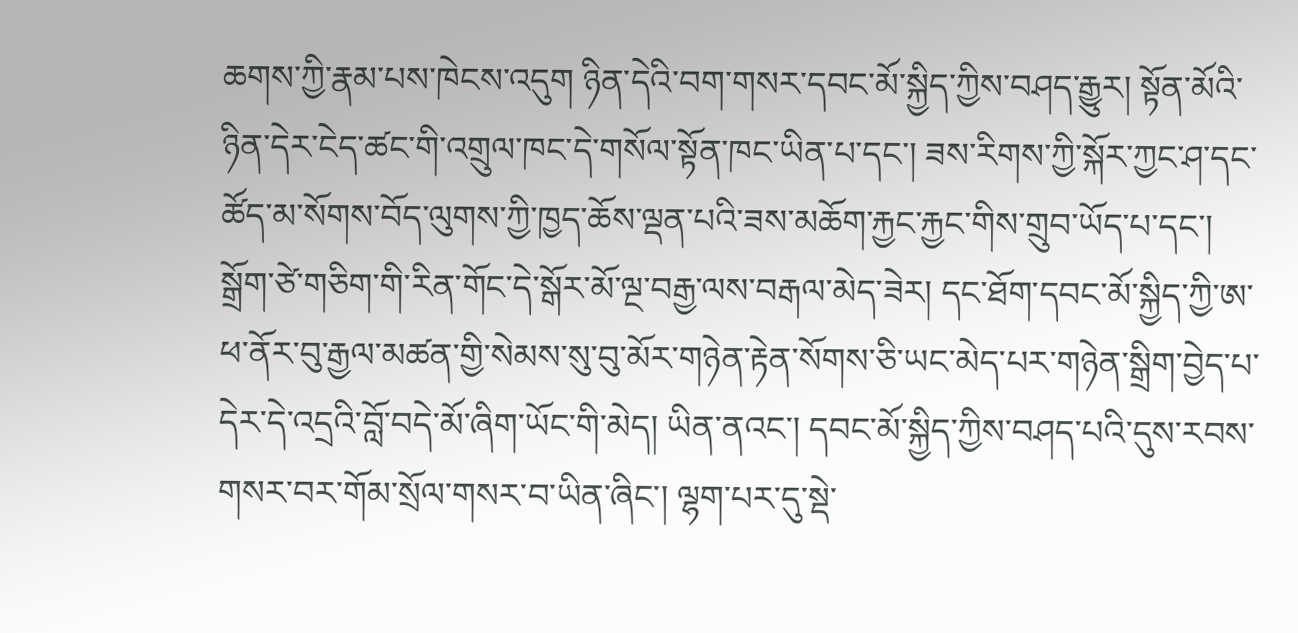ཆགས་ཀྱི་རྣམ་པས་ཁེངས་འདུག ཉིན་དེའི་བག་གསར་དབང་མོ་སྐྱིད་ཀྱིས་བཤད་རྒྱུར། སྟོན་མོའི་ཉིན་དེར་ངེད་ཚང་གི་འགྲུལ་ཁང་དེ་གསོལ་སྟོན་ཁང་ཡིན་པ་དང་། ཟས་རིགས་ཀྱི་སྐོར་ཀྱང་ཤ་དང་ཚོད་མ་སོགས་བོད་ལུགས་ཀྱི་ཁྱད་ཆོས་ལྡན་པའི་ཟས་མཆོག་རྐྱང་རྐྱང་གིས་གྲུབ་ཡོད་པ་དང་། སྒྲོག་ཙེ་གཅིག་གི་རིན་གོང་དེ་སྒོར་མོ་ལྔ་བརྒྱ་ལས་བརྒལ་མེད་ཟེར། དང་ཐོག་དབང་མོ་སྐྱིད་ཀྱི་ཨ་ཕ་ནོར་བུ་རྒྱལ་མཚན་གྱི་སེམས་སུ་བུ་མོར་གཉེན་རྟེན་སོགས་ཅི་ཡང་མེད་པར་གཉེན་སྒྲིག་བྱེད་པ་དེར་དེ་འདྲའི་བློ་བདེ་མོ་ཞིག་ཡོང་གི་མེད། ཡིན་ནའང་། དབང་མོ་སྐྱིད་ཀྱིས་བཤད་པའི་དུས་རབས་གསར་བར་གོམ་སྲོལ་གསར་བ་ཡིན་ཞིང་། ལྷག་པར་དུ་སྡེ་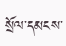སྲོལ་དམངས་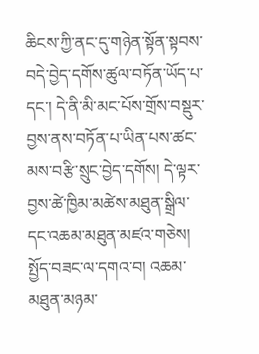ཆིངས་ཀྱི་ནང་དུ་གཉེན་སྟོན་སྟབས་བདེ་བྱེད་དགོས་ཚུལ་བཏོན་ཡོད་པ་དང་། དེ་ནི་མི་མང་པོས་གྲོས་བསྡུར་བྱས་ནས་བཏོན་པ་ཡིན་པས་ཚང་མས་བརྩི་སྲུང་བྱེད་དགོས། དེ་ལྟར་བྱས་ཚེ་ཁྱིམ་མཚེས་མཐུན་སྒྲིལ་དང་འཆམ་མཐུན་མཛའ་གཅེས། སྤྱོད་བཟང་ལ་དགའ་བ། འཆམ་མཐུན་མཉམ་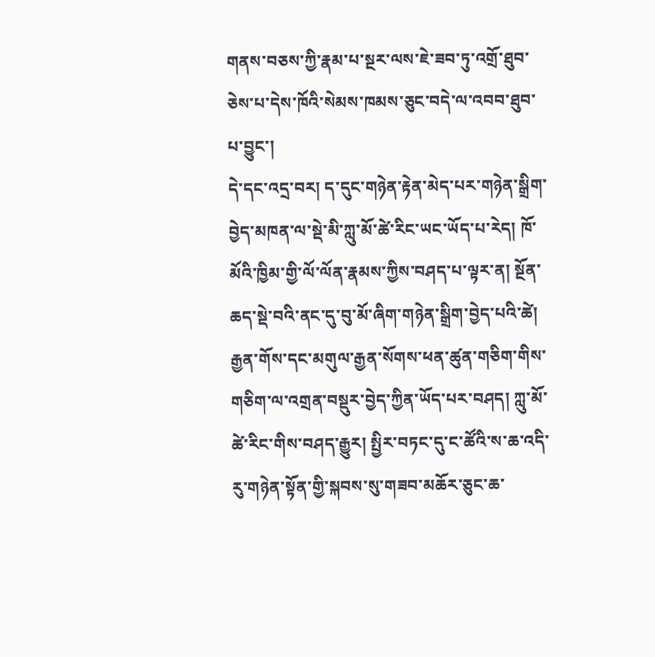གནས་བཅས་ཀྱི་རྣམ་པ་སྔར་ལས་ཇེ་ཟབ་ཏུ་འགྲོ་ཐུབ་ཅེས་པ་དེས་ཁོའི་སེམས་ཁམས་ཅུང་བདེ་ལ་འབབ་ཐུབ་པ་བྱུང་།
དེ་དང་འདྲ་བར། ད་དུང་གཉེན་རྟེན་མེད་པར་གཉེན་སྒྲིག་བྱེད་མཁན་ལ་སྡེ་མི་ཀླུ་མོ་ཚེ་རིང་ཡང་ཡོད་པ་རེད། ཁོ་མོའི་ཁྱིམ་གྱི་ལོ་ལོན་རྣམས་ཀྱིས་བཤད་པ་ལྟར་ན། སྔོན་ཆད་སྡེ་བའི་ནང་དུ་བུ་མོ་ཞིག་གཉེན་སྒྲིག་བྱེད་པའི་ཚེ། རྒྱན་གོས་དང་མགུལ་རྒྱན་སོགས་ཕན་ཚུན་གཅིག་གིས་གཅིག་ལ་འགྲན་བསྡུར་བྱེད་ཀྱིན་ཡོད་པར་བཤད། ཀླུ་མོ་ཚེ་རིང་གིས་བཤད་རྒྱུར། སྤྱིར་བཏང་དུ་ང་ཚོའི་ས་ཆ་འདི་རུ་གཉེན་སྟོན་གྱི་སྐབས་སུ་གཟབ་མཆོར་ཅུང་ཆ་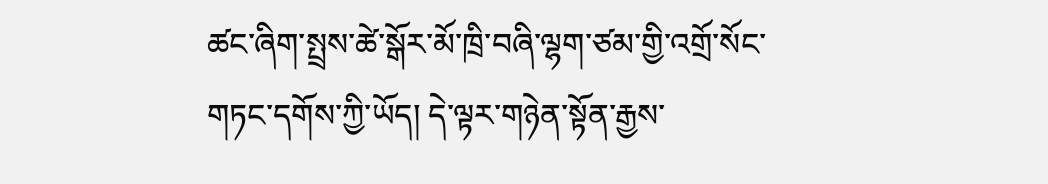ཚང་ཞིག་སྤྲས་ཚེ་སྒོར་མོ་ཁྲི་བཞི་ལྷག་ཙམ་གྱི་འགྲོ་སོང་གཏང་དགོས་ཀྱི་ཡོད། དེ་ལྟར་གཉེན་སྟོན་རྒྱས་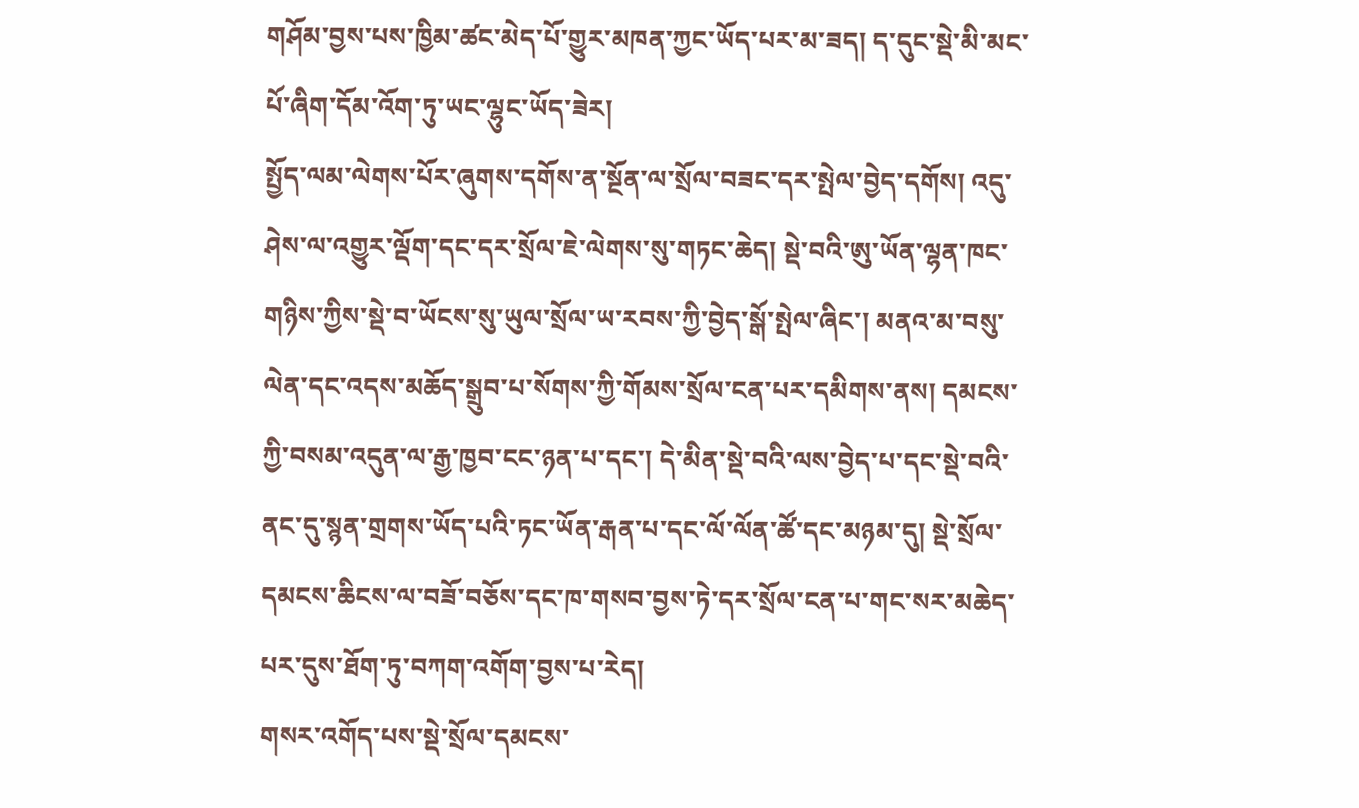གཤོམ་བྱས་པས་ཁྱིམ་ཚང་མེད་པོ་གྱུར་མཁན་ཀྱང་ཡོད་པར་མ་ཟད། ད་དུང་སྡེ་མི་མང་པོ་ཞིག་དོམ་འོག་ཏུ་ཡང་ལྷུང་ཡོད་ཟེར།
སྤྱོད་ལམ་ལེགས་པོར་ཞུགས་དགོས་ན་སྔོན་ལ་སྲོལ་བཟང་དར་སྤེལ་བྱེད་དགོས། འདུ་ཤེས་ལ་འགྱུར་ལྡོག་དང་དར་སྲོལ་ཇེ་ལེགས་སུ་གཏང་ཆེད། སྡེ་བའི་ཨུ་ཡོན་ལྷན་ཁང་གཉིས་ཀྱིས་སྡེ་བ་ཡོངས་སུ་ཡུལ་སྲོལ་ཡ་རབས་ཀྱི་བྱེད་སྒོ་སྤེལ་ཞིང་། མནའ་མ་བསུ་ལེན་དང་འདས་མཆོད་སྒྲུབ་པ་སོགས་ཀྱི་གོམས་སྲོལ་ངན་པར་དམིགས་ནས། དམངས་ཀྱི་བསམ་འདུན་ལ་རྒྱ་ཁྱབ་ངང་ཉན་པ་དང་། དེ་མིན་སྡེ་བའི་ལས་བྱེད་པ་དང་སྡེ་བའི་ནང་དུ་སྙན་གྲགས་ཡོད་པའི་ཏང་ཡོན་རྒན་པ་དང་ལོ་ལོན་ཚོ་དང་མཉམ་དུ། སྡེ་སྲོལ་དམངས་ཆིངས་ལ་བཟོ་བཅོས་དང་ཁ་གསབ་བྱས་ཏེ་དར་སྲོལ་ངན་པ་གང་སར་མཆེད་པར་དུས་ཐོག་ཏུ་བཀག་འགོག་བྱས་པ་རེད།
གསར་འགོད་པས་སྡེ་སྲོལ་དམངས་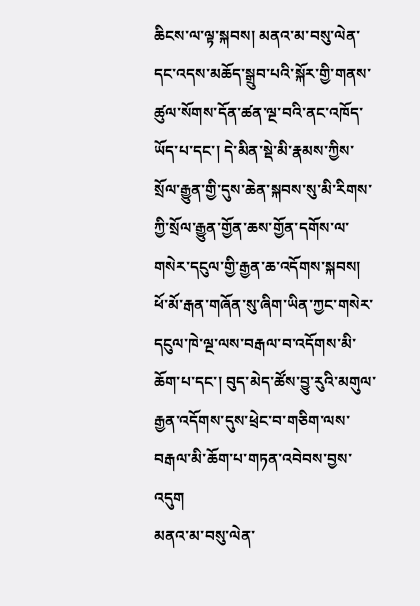ཆིངས་ལ་ལྟ་སྐབས། མནའ་མ་བསུ་ལེན་དང་འདས་མཆོད་སྒྲུབ་པའི་སྐོར་གྱི་གནས་ཚུལ་སོགས་དོན་ཚན་ལྔ་བའི་ནང་འཁོད་ཡོད་པ་དང་། དེ་མིན་སྡེ་མི་རྣམས་ཀྱིས་སྲོལ་རྒྱུན་གྱི་དུས་ཆེན་སྐབས་སུ་མི་རིགས་ཀྱི་སྲོལ་རྒྱུན་གྱོན་ཆས་གྱོན་དགོས་ལ་གསེར་དངུལ་གྱི་རྒྱན་ཆ་འདོགས་སྐབས། ཕོ་མོ་རྒན་གཞོན་སུ་ཞིག་ཡིན་ཀྱང་གསེར་དངུལ་ཁེ་ལྔ་ལས་བརྒལ་བ་འདོགས་མི་ཆོག་པ་དང་། བུད་མེད་ཚོས་བྱུ་རུའི་མགུལ་རྒྱན་འདོགས་དུས་ཕྲེང་བ་གཅིག་ལས་བརྒལ་མི་ཆོག་པ་གཏན་འབེབས་བྱས་འདུག
མནའ་མ་བསུ་ལེན་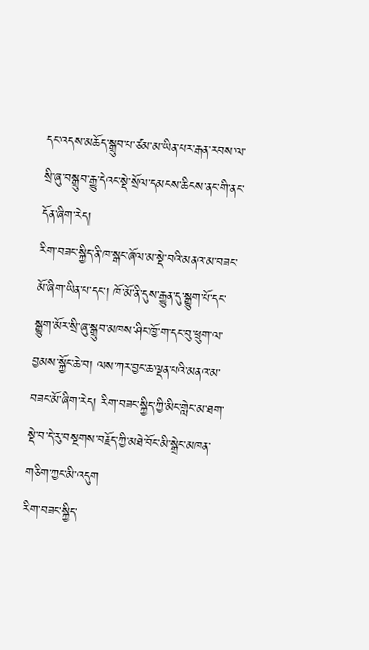དང་འདས་མཆོད་སྒྲུབ་པ་ཙམ་མ་ཡིན་པར་རྒན་རབས་ལ་སྲི་ཞུ་བསྒྲུབ་རྒྱུ་དེའང་སྡེ་སྲོལ་དམངས་ཆིངས་ནང་གི་ནང་དོན་ཞིག་རེད།
རིག་བཟང་སྐྱིད་ནི་ཁ་སྒང་ཞོལ་མ་སྡེ་བའི་མནའ་མ་བཟང་མོ་ཞིག་ཡིན་པ་དང་། ཁོ་མོ་ནི་དུས་རྒྱུན་དུ་སྒྱུག་པོ་དང་སྒྱུག་མོར་སྲི་ཞུ་སྒྲུབ་མཁས་ཤིང་ཁྱོ་ག་དང་བུ་ཕྲུག་ལ་བྱམས་སྐྱོང་ཆེ་བ། ལས་ཀར་བྱང་ཆ་ལྡན་པའི་མནའ་མ་བཟང་མོ་ཞིག་རེད། རིག་བཟང་སྐྱིད་ཀྱི་མིང་གླེང་མ་ཐག་སྡེ་བ་དེ་རུ་བསྔགས་བརྗོད་ཀྱི་མཐེ་བོང་མི་སྒྲེང་མཁན་གཅིག་ཀྱང་མི་འདུག
རིག་བཟང་སྐྱིད་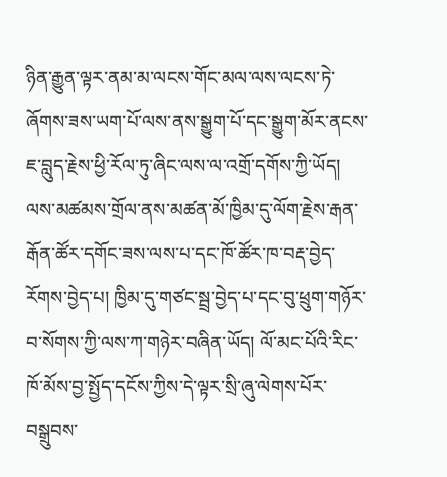ཉིན་རྒྱུན་ལྟར་ནམ་མ་ལངས་གོང་མལ་ལས་ལངས་ཏེ་ཞོགས་ཟས་ཡག་པོ་ལས་ནས་སྒྱུག་པོ་དང་སྒྱུག་མོར་ནངས་ཇ་བླུད་རྗེས་ཕྱི་རོལ་ཏུ་ཞིང་ལས་ལ་འགྲོ་དགོས་ཀྱི་ཡོད། ལས་མཚམས་གྲོལ་ནས་མཚན་མོ་ཁྱིམ་དུ་ལོག་རྗེས་རྒན་རྒོན་ཚོར་དགོང་ཟས་ལས་པ་དང་ཁོ་ཚོར་ཁ་བརྡ་བྱེད་རོགས་བྱེད་པ། ཁྱིམ་དུ་གཙང་སྦྲ་བྱེད་པ་དང་བུ་ཕྲུག་གཉོར་བ་སོགས་ཀྱི་ལས་ཀ་གཉེར་བཞིན་ཡོད། ལོ་མང་པོའི་རིང་ཁོ་མོས་བྱ་སྤྱོད་དངོས་ཀྱིས་དེ་ལྟར་སྲི་ཞུ་ལེགས་པོར་བསྒྲུབས་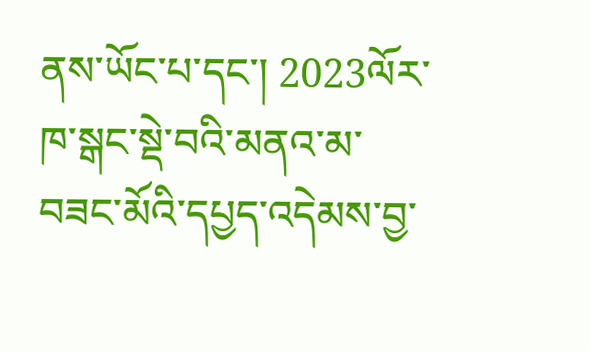ནས་ཡོང་པ་དང་། 2023ལོར་ཁ་སྒང་སྡེ་བའི་མནའ་མ་བཟང་མོའི་དཔྱད་འདེམས་བྱ་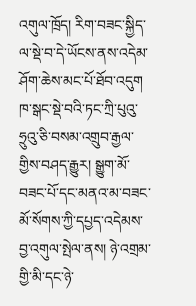འགུལ་ཁྲོད། རིག་བཟང་སྐྱིད་ལ་སྡེ་བ་དེ་ཡོངས་ནས་འདེམ་ཤོག་ཆེས་མང་པོ་ཐོབ་འདུག
ཁ་སྒང་སྡེ་བའི་ཏང་ཀྲི་པུའུ་ཧྲུའུ་ཅི་བསམ་འགྲུབ་རྒྱལ་གྱིས་བཤད་རྒྱུར། སྒྱུག་མོ་བཟང་པོ་དང་མནའ་མ་བཟང་མོ་སོགས་ཀྱི་དཔྱད་འདེམས་བྱ་འགུལ་སྤེལ་ནས། ཉེ་འགྲམ་གྱི་མི་དང་ཉེ་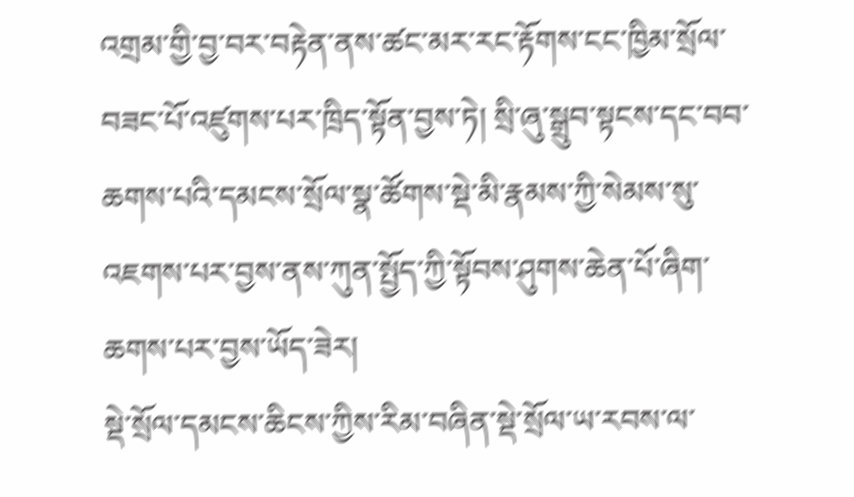འགྲམ་གྱི་བྱ་བར་བརྟེན་ནས་ཚང་མར་རང་རྟོགས་ངང་ཁྱིམ་སྲོལ་བཟང་པོ་འཛུགས་པར་ཁྲིད་སྟོན་བྱས་ཏེ། སྲི་ཞུ་སྒྲུབ་སྟངས་དང་བབ་ཆགས་པའི་དམངས་སྲོལ་སྣ་ཚོགས་སྡེ་མི་རྣམས་ཀྱི་སེམས་སུ་འཇགས་པར་བྱས་ནས་ཀུན་སྤྱོད་ཀྱི་སྟོབས་ཤུགས་ཆེན་པོ་ཞིག་ཆགས་པར་བྱས་ཡོད་ཟེར།
སྡེ་སྲོལ་དམངས་ཆིངས་ཀྱིས་རིམ་བཞིན་སྡེ་སྲོལ་ཡ་རབས་ལ་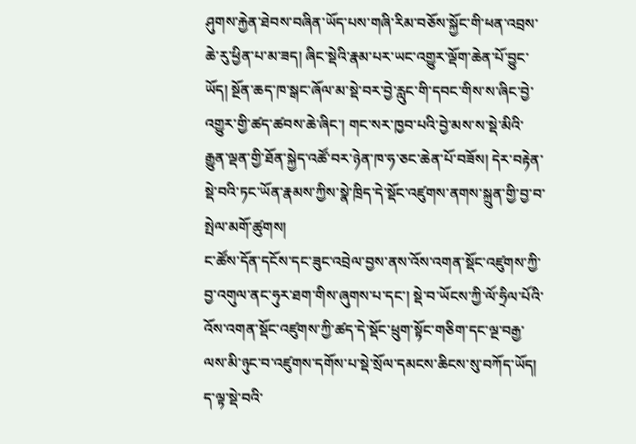ཤུགས་རྐྱེན་ཐེབས་བཞིན་ཡོད་པས་གཞི་རིམ་བཅོས་སྐྱོང་གི་ཕན་འབྲས་ཆེ་རུ་ཕྱིན་པ་མ་ཟད། ཞིང་སྡེའི་རྣམ་པར་ཡང་འགྱུར་ལྡོག་ཆེན་པོ་བྱུང་ཡོད། སྔོན་ཆད་ཁ་སྒང་ཞོལ་མ་སྡེ་བར་བྱེ་རླུང་གི་དབང་གིས་ས་ཞིང་བྱེ་འགྱུར་གྱི་ཚད་ཚབས་ཆེ་ཞིང་། གང་སར་ཁྱབ་པའི་བྱེ་མས་ས་སྡེ་མིའི་རྒྱུན་ལྡན་གྱི་ཐོན་སྐྱེད་འཚོ་བར་ཉེན་ཁ་ཧ་ཅང་ཆེན་པོ་བཟོས། དེར་བརྟེན་སྡེ་བའི་ཏང་ཡོན་རྣམས་ཀྱིས་སྣེ་ཁྲིད་དེ་སྡོང་འཛུགས་ནགས་སྐྲུན་གྱི་བྱ་བ་སྤེལ་མགོ་ཚུགས།
ང་ཚོས་དོན་དངོས་དང་ཟུང་འབྲེལ་བྱས་ནས་འོས་འགན་སྡོང་འཛུགས་ཀྱི་བྱ་འགུལ་ནང་ཧུར་ཐག་གིས་ཞུགས་པ་དང་། སྡེ་བ་ཡོངས་ཀྱི་ལོ་ཧྲིལ་པོའི་འོས་འགན་སྡོང་འཛུགས་ཀྱི་ཚད་དེ་སྡོང་ཕྲུག་སྟོང་གཅིག་དང་ལྔ་བརྒྱ་ལས་མི་ཉུང་བ་འཛུགས་དགོས་པ་སྡེ་སྲོལ་དམངས་ཆིངས་སུ་བཀོད་ཡོད། ད་ལྟ་སྡེ་བའི་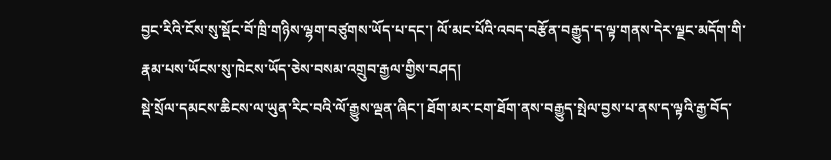བྱང་རིའི་ངོས་སུ་སྡོང་བོ་ཁྲི་གཉིས་ལྷག་བཙུགས་ཡོད་པ་དང་། ལོ་མང་པོའི་འབད་བརྩོན་བརྒྱུད་ད་ལྟ་གནས་དེར་ལྗང་མདོག་གི་རྣམ་པས་ཡོངས་སུ་ཁེངས་ཡོད་ཅེས་བསམ་འགྲུབ་རྒྱལ་གྱིས་བཤད།
སྡེ་སྲོལ་དམངས་ཆིངས་ལ་ཡུན་རིང་བའི་ལོ་རྒྱུས་ལྡན་ཞིང་། ཐོག་མར་ངག་ཐོག་ནས་བརྒྱུད་སྤེལ་བྱས་པ་ནས་ད་ལྟའི་རྒྱ་བོད་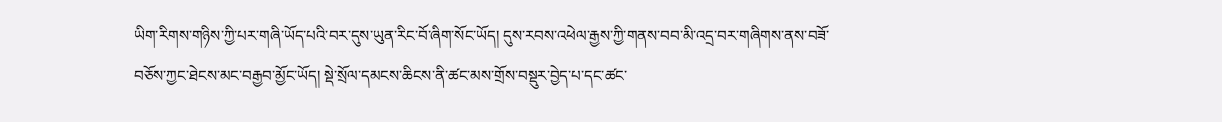ཡིག་རིགས་གཉིས་ཀྱི་པར་གཞི་ཡོད་པའི་བར་དུས་ཡུན་རིང་བོ་ཞིག་སོང་ཡོད། དུས་རབས་འཕེལ་རྒྱས་ཀྱི་གནས་བབ་མི་འདྲ་བར་གཞིགས་ནས་བཟོ་བཅོས་ཀྱང་ཐེངས་མང་བརྒྱབ་མྱོང་ཡོད། སྡེ་སྲོལ་དམངས་ཆིངས་ནི་ཚང་མས་གྲོས་བསྡུར་བྱེད་པ་དང་ཚང་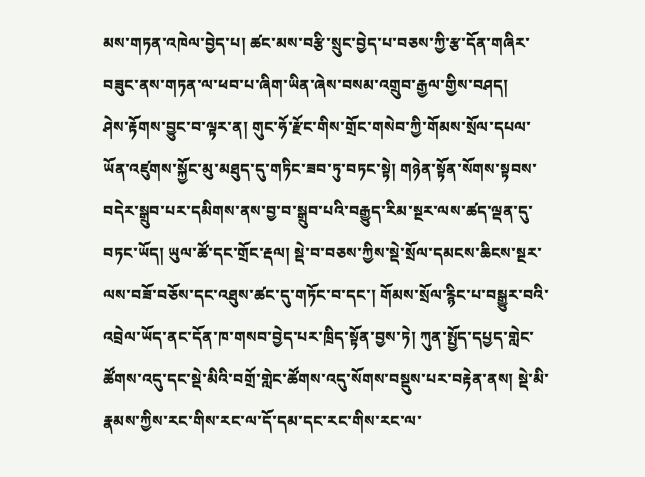མས་གཏན་འཁེལ་བྱེད་པ། ཚང་མས་བརྩི་སྲུང་བྱེད་པ་བཅས་ཀྱི་རྩ་དོན་གཞིར་བཟུང་ནས་གཏན་ལ་ཕབ་པ་ཞིག་ཡིན་ཞེས་བསམ་འགྲུབ་རྒྱལ་གྱིས་བཤད།
ཤེས་རྟོགས་བྱུང་བ་ལྟར་ན། གུང་ཧོ་རྫོང་གིས་གྲོང་གསེབ་ཀྱི་གོམས་སྲོལ་དཔལ་ཡོན་འཛུགས་སྐྱོང་མུ་མཐུད་དུ་གཏིང་ཟབ་ཏུ་བཏང་སྟེ། གཉེན་སྟོན་སོགས་སྟབས་བདེར་སྒྲུབ་པར་དམིགས་ནས་བྱ་བ་སྒྲུབ་པའི་བརྒྱུད་རིམ་སྔར་ལས་ཚད་ལྡན་དུ་བཏང་ཡོད། ཡུལ་ཚོ་དང་གྲོང་རྡལ། སྡེ་བ་བཅས་ཀྱིས་སྡེ་སྲོལ་དམངས་ཆིངས་སྔར་ལས་བཟོ་བཅོས་དང་འཐུས་ཚང་དུ་གཏོང་བ་དང་། གོམས་སྲོལ་རྙིང་པ་བསྒྱུར་བའི་འབྲེལ་ཡོད་ནང་དོན་ཁ་གསབ་བྱེད་པར་ཁྲིད་སྟོན་བྱས་ཏེ། ཀུན་སྤྱོད་དཔྱད་གླེང་ཚོགས་འདུ་དང་སྡེ་མིའི་བགྲོ་གླེང་ཚོགས་འདུ་སོགས་བསྡུས་པར་བརྟེན་ནས། སྡེ་མི་རྣམས་ཀྱིས་རང་གིས་རང་ལ་དོ་དམ་དང་རང་གིས་རང་ལ་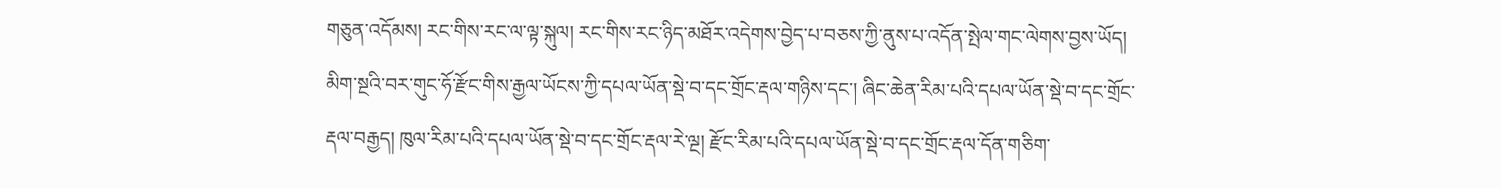གཅུན་འདོམས། རང་གིས་རང་ལ་ལྟ་སྐུལ། རང་གིས་རང་ཉིད་མཐོར་འདེགས་བྱེད་པ་བཅས་ཀྱི་ནུས་པ་འདོན་སྤེལ་གང་ལེགས་བྱས་ཡོད།
མིག་སྔའི་བར་གུང་ཧོ་རྫོང་གིས་རྒྱལ་ཡོངས་ཀྱི་དཔལ་ཡོན་སྡེ་བ་དང་གྲོང་རྡལ་གཉིས་དང་། ཞིང་ཆེན་རིམ་པའི་དཔལ་ཡོན་སྡེ་བ་དང་གྲོང་རྡལ་བརྒྱད། ཁུལ་རིམ་པའི་དཔལ་ཡོན་སྡེ་བ་དང་གྲོང་རྡལ་རེ་ལྔ། རྫོང་རིམ་པའི་དཔལ་ཡོན་སྡེ་བ་དང་གྲོང་རྡལ་དོན་གཅིག་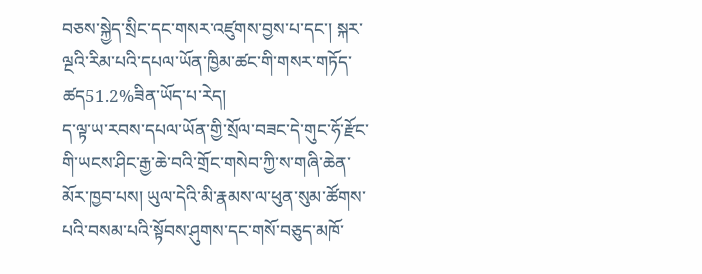བཅས་སྐྱེད་སྲིང་དང་གསར་འཛུགས་བྱས་པ་དང་། སྐར་ལྔའི་རིམ་པའི་དཔལ་ཡོན་ཁྱིམ་ཚང་གི་གསར་གཏོད་ཚད51.2%ཟིན་ཡོད་པ་རེད།
ད་ལྟ་ཡ་རབས་དཔལ་ཡོན་གྱི་སྲོལ་བཟང་དེ་གུང་ཧོ་རྫོང་གི་ཡངས་ཤིང་རྒྱ་ཆེ་བའི་གྲོང་གསེབ་ཀྱི་ས་གཞི་ཆེན་མོར་ཁྱབ་པས། ཡུལ་དེའི་མི་རྣམས་ལ་ཕུན་སུམ་ཚོགས་པའི་བསམ་པའི་སྟོབས་ཤུགས་དང་གསོ་བཅུད་མཁོ་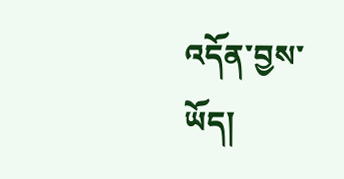འདོན་བྱས་ཡོད།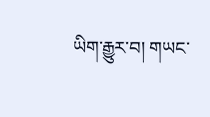ཡིག་རྒྱུར་བ། གཡང་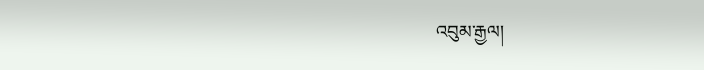འབུམ་རྒྱལ།